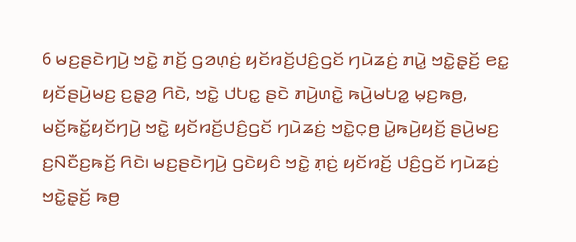6 ꤗꤢ꤬ꤔꤢꤧꤚꤣꤧ꤬ ꤠꤢꤧ꤭ ꤊꤢꤩ꤬ ꤞꤤꤛ꤫ꤢꤦ꤬ ꤟꤢꤩꤙꤢꤩ꤬ꤓꤢꤨ꤬ꤞꤢꤩ ꤚꤣꤧꤘꤢꤦ꤬ ꤊꤣꤧ꤭ ꤠꤢꤧ꤭ꤔ꤫ꤢꤩ꤬ ꤕꤢ꤭ ꤟꤢꤩꤔꤣꤧ꤬ꤗꤢ꤬ ꤢ꤬ꤔ꤫ꤤ꤬ ꤖꤢꤧ, ꤠꤢꤧ꤭ ꤓꤝꤢ꤭ ꤔꤢꤧ ꤊꤣꤧ꤬ꤛꤢꤧ꤭ ꤒꤣꤧ꤬ꤗꤝꤤ꤭ ꤗ꤫ꤢ꤬ꤒꤥ꤬, ꤗꤢꤩ꤬ꤒꤢꤩ꤭ꤟꤢꤩꤚꤣꤧ꤬ ꤠꤢꤧ꤭ ꤟꤢꤩꤙꤢꤩ꤬ꤓꤢꤨ꤬ꤞꤢꤩ ꤚꤣꤧꤘꤢꤦ꤬ ꤠꤢꤧ꤭ꤍ꤫ꤥ꤬ ꤣꤧ꤭ꤒꤣꤧ꤬ꤟꤢꤩ꤬ ꤔꤣꤧ꤬ꤗꤢ꤬ ꤢ꤬ꤡꤢꤪꤢ꤬ꤒꤢꤩ꤬ ꤖꤢꤧ꤯ ꤗꤢ꤬ꤔꤢꤧꤚꤣꤧ꤬ ꤞꤢꤧꤟꤢꤨ ꤠꤢꤧ꤭ ꤊ꤫ꤢꤦ꤬ ꤟꤢꤩꤙꤢꤩ꤬ ꤓꤢꤨ꤬ꤞꤢꤩ ꤚꤣꤧꤘꤢꤦ꤬ ꤠꤢꤧ꤭ꤔ꤫ꤢꤩ꤬ ꤒꤥ꤬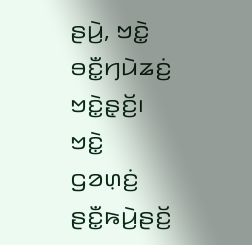ꤔꤣꤧ꤬, ꤠꤢꤧ꤭ ꤋꤢꤪ꤭ꤚꤣꤧꤘꤢꤦ꤬ ꤠꤢꤧ꤭ꤔ꤫ꤢꤩ꤬꤯ ꤠꤢꤧ꤭ ꤞꤤꤛ꤫ꤢꤦ꤬ ꤔꤢꤪ꤭ꤒꤣꤧ꤬ꤔꤢꤩ꤬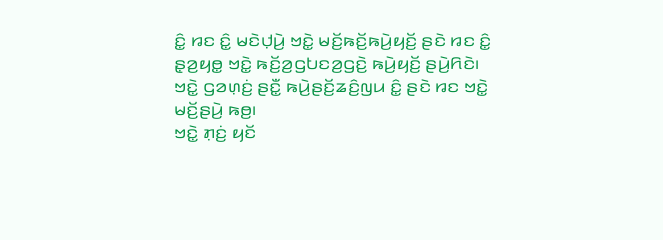ꤢꤨ꤭ ꤙꤢ ꤢꤨ꤭ ꤗꤢꤧꤓ꤫ꤣꤧ꤬ ꤠꤢꤧ꤭ ꤗꤢꤩ꤬ꤒꤢꤩ꤬ꤒꤣꤧ꤬ꤟꤢꤩ꤬ ꤔꤢꤧ ꤙꤢ ꤢꤨ꤭ ꤔ꤫ꤤ꤬ꤟꤥ꤭ ꤠꤢꤧ꤭ ꤒꤢꤩ꤬ꤤ꤬ꤞꤝꤢꤤ꤬ꤞꤢꤧ꤬ ꤒꤣꤧ꤬ꤟꤢꤩ꤬ ꤔꤣꤧ꤬ꤖꤢꤧ꤯ ꤠꤢꤧ꤭ ꤞꤤꤛ꤫ꤢꤦ꤬ ꤔꤢꤪ꤭ ꤒꤣꤧ꤬ꤔꤢꤩ꤬ꤘꤢꤨ꤬ꤜꤣ ꤢꤨ꤭ ꤔꤢꤧ ꤙꤢ ꤠꤢꤧ꤭ ꤗꤢꤩ꤬ꤔꤣꤧ꤬ ꤒꤥ꤬꤯
ꤠꤢꤧ꤭ ꤊ꤫ꤢꤦ꤬ ꤟꤢꤩ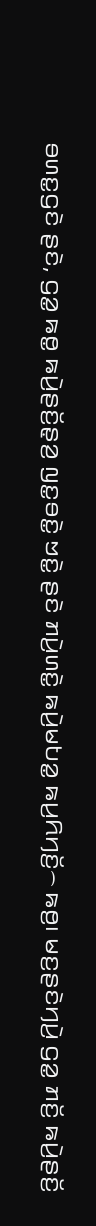ꤋꤛꤢ꤭ꤞꤢꤧ ꤔꤢꤧ, ꤞꤤ꤭ ꤒꤥ꤭ ꤒꤣꤧ꤬ꤔꤢꤩ꤬ꤔ꤫ꤤ꤬ ꤜꤢ꤭ꤋꤢꤧ꤭ ꤠꤢꤧ꤭ ꤔꤢꤧ ꤊꤣꤧ꤬ꤛꤢꤧ꤭ ꤒꤣꤧ꤬ꤗꤝꤤ꤭ ꤒꤣ꤬ꤖꤚꤢꤩ꤬꤮ ꤒꤥ꤬꤯ ꤗꤢ꤬ꤔꤢꤧꤚꤣꤧ꤬ ꤞꤤ꤭ ꤊꤢꤩ꤬ ꤒꤣꤧ꤬ꤔꤢꤩ꤬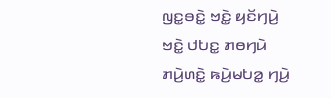ꤜꤢ꤭ꤋꤢꤧ꤭ ꤠꤢꤧ꤭ ꤟꤢꤩꤚꤣꤧ꤬ ꤠꤢꤧ꤭ ꤓꤝꤢ꤭ ꤊꤥꤚꤣꤧ ꤊꤣꤧ꤬ꤛꤢꤧ꤭ ꤒꤣꤧ꤬ꤗꤝꤤ꤭ ꤚꤣꤧ꤬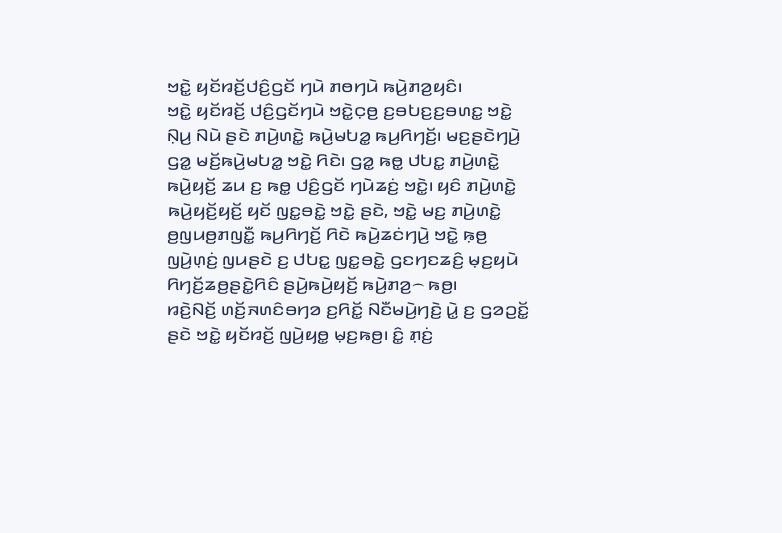ꤠꤢꤧ꤭ ꤟꤢꤩꤙꤢꤩ꤬ꤓꤢꤨ꤬ꤞꤢꤩ ꤚꤣꤧ ꤊꤥꤚꤣꤧ ꤒꤣꤧ꤬ꤊꤤ꤬ꤟꤢꤨ꤯
ꤠꤢꤧ꤭ ꤟꤢꤩꤙꤢꤩ꤬ ꤓꤢꤨ꤬ꤞꤢꤩꤚꤣꤧ ꤠꤢꤧ꤭ꤍ꤫ꤥ꤬ ꤢ꤬ꤋꤝꤢ꤬ꤢ꤬ꤋꤛꤢ꤭ ꤠꤢꤧ꤭ ꤡ꤫ꤣ꤬ ꤡꤣꤧ ꤔꤢꤧ ꤊꤣꤧ꤬ꤛꤢꤧ꤭ ꤒꤣꤧ꤬ꤗꤝꤤ꤭ ꤒꤣ꤬ꤖꤚꤢꤩ꤬꤯ ꤗꤢ꤬ꤔꤢꤧꤚꤣꤧ꤬ ꤞꤤ꤭ ꤗꤢꤩ꤬ꤒꤣꤧ꤬ꤗꤝꤤ꤭ ꤠꤢꤧ꤭ ꤖꤢꤧ꤯ ꤞꤤ꤭ ꤒꤥ꤭ ꤓꤝꤢ꤭ ꤊꤣꤧ꤬ꤛꤢꤧ꤭ ꤒꤣꤧ꤬ꤟꤢꤩ꤬ ꤘꤣ ꤢ꤬ ꤒꤥ꤭ ꤓꤢꤨ꤬ꤞꤢꤩ ꤚꤣꤧꤘꤢꤦ꤬ ꤠꤢꤧ꤭꤯ ꤟꤢꤨ ꤊꤣꤧ꤬ꤛꤢꤧ꤭ ꤒꤣꤧ꤬ꤟꤢꤩ꤬ꤟꤢꤩ꤬ ꤟꤢꤩ ꤜꤢ꤭ꤋꤢꤧ꤭ ꤠꤢꤧ꤭ ꤔꤢꤧ, ꤠꤢꤧ꤭ ꤗꤢ꤬ ꤊꤣꤧ꤬ꤛꤢꤧ꤭ ꤥ꤬ꤜꤣꤥ꤬ꤊꤜꤢꤪ꤭ ꤒꤣ꤬ꤖꤚꤢꤩ꤬ ꤖꤢꤧ ꤒꤣꤧ꤬ꤘꤢꤦꤚꤣꤧ꤬ ꤠꤢꤧ꤭ ꤒ꤫ꤥ꤬ ꤜꤣꤧ꤬ꤛ꤫ꤢꤦ꤬ ꤜꤣꤔꤢꤧ ꤢ꤬ ꤓꤝꤢ꤭ ꤜꤢ꤭ꤋꤢꤧ꤭ ꤞꤢꤚꤢꤘꤢꤨ꤬ ꤗ꤫ꤢ꤬ꤟꤣꤧ ꤖꤚꤢꤩ꤬ꤘꤥ꤬ꤔꤢꤧ꤭ꤖꤢꤨ ꤔꤣꤧ꤬ꤒꤣꤧ꤬ꤟꤢꤩ꤬ ꤒꤣꤧ꤬ꤊꤤ꤬꤮ ꤒꤥ꤬꤯
ꤙꤢꤧ꤬ꤡꤢꤩ꤬ ꤛꤢꤩ꤬ꤏꤛꤢꤨꤋꤚꤤ ꤢ꤬ꤖꤢꤩ꤭ ꤡꤢꤪꤗꤣꤧ꤬ꤚꤢꤧ꤬ ꤣꤧ꤭ ꤢ꤬ ꤞꤤꤑꤢꤩ꤭ ꤔꤢꤧ ꤠꤢꤧ꤭ ꤟꤢꤩꤙꤢꤩ꤬ ꤜꤣꤧ꤬ꤟꤥ꤭ ꤗ꤫ꤢ꤬ꤒꤥ꤬꤯ ꤢꤨ꤭ ꤊ꤫ꤢꤦ꤬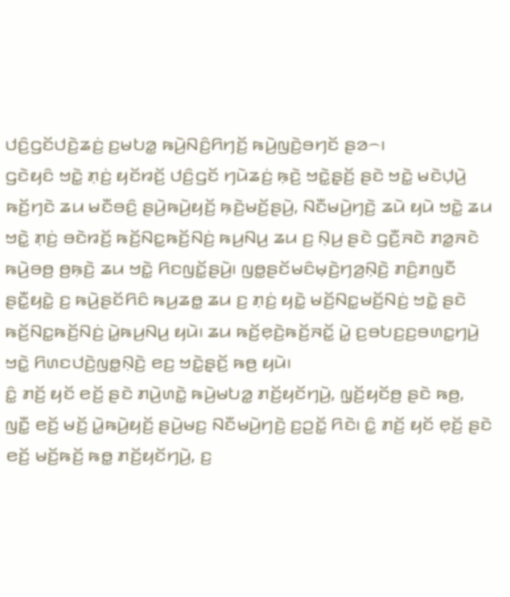ꤓꤢꤨ꤬ꤞꤢꤩꤓꤢꤧ꤬ꤘꤢꤦ꤬ ꤢ꤬ꤗꤝꤤ꤭ ꤒꤣꤧ꤬ꤡꤢꤨ꤬ꤖꤚꤢꤩ꤬ ꤒꤣꤧ꤬ꤜꤢꤧ꤬ꤋꤚꤢꤩ ꤔꤤ꤮꤯
ꤞꤢꤧꤟꤢꤨ ꤠꤢꤧ꤭ ꤊ꤫ꤢꤦ꤬ ꤟꤢꤩꤙꤢꤩ꤬ ꤓꤢꤨ꤬ꤞꤢꤩ ꤚꤣꤧꤘꤢꤦ꤬ ꤒ꤫ꤢꤧ꤬ ꤠꤢꤧ꤭ꤔ꤫ꤢꤩ꤬ ꤔꤢꤧ ꤠꤢꤧ꤭ ꤗꤢꤧꤓ꤫ꤣꤧ꤬ ꤒꤢꤩ꤬ꤚꤢꤧ ꤘꤣ ꤗꤢꤪꤋꤢꤨ꤬ ꤔꤣꤧ꤬ꤒꤣꤧ꤬ꤟꤢꤩ꤬ ꤒ꤫ꤢꤧ꤬ꤗꤢꤩ꤬ꤔꤣꤧ꤬, ꤡꤢꤪꤗꤣꤧ꤬ꤚꤢꤧ꤬ ꤘꤣꤧ ꤟꤣꤧ ꤠꤢꤧ꤭ ꤘꤣ ꤠꤢꤧ꤭ ꤊ꤫ꤢꤦ꤬ ꤋꤢꤧꤙꤢꤩ꤬ ꤒꤢꤩ꤬ꤡꤢ꤭ꤒꤢꤩ꤬ꤡꤢꤦ꤬ ꤒꤣ꤬ꤡꤣ꤬ ꤘꤣ ꤢ꤬ ꤡ꤫ꤣ꤬ ꤔꤢꤧ ꤞꤢꤪ꤬ꤏꤢꤧ ꤊꤤ꤭ꤏꤢꤧ ꤒꤣꤧ꤬ꤋꤥ꤬ ꤥ꤬ꤒ꤫ꤢꤧ꤬ ꤘꤣ ꤠꤢꤧ꤭ ꤖꤢꤜꤢꤩ꤭ꤔꤣꤧ꤬꤯ ꤜꤥ꤭ꤔꤢꤩꤗꤢꤨꤗ꤫ꤢꤧ꤬ꤚꤤ꤬ꤡ꤫ꤢꤧ꤬ ꤊꤢꤨ꤬ꤊꤜꤢꤪ ꤔꤢꤪ꤭ꤟꤢꤧ꤭ ꤢ꤬ ꤒꤣꤧ꤬ꤔꤢꤩꤖꤢꤨ ꤒꤣ꤬ꤘꤥ꤭ ꤘꤣ ꤢ꤬ ꤊ꤫ꤢꤦ꤬ ꤟꤢꤧ꤭ ꤗꤢꤩ꤬ꤡꤢ꤭ꤗꤢꤩ꤬ꤡꤢꤦ꤬ ꤠꤢꤧ꤭ ꤔꤢꤧ ꤒꤢꤩ꤬ꤡꤢ꤭ꤒꤢꤩ꤬ꤡꤢꤦ꤬ ꤣꤧ꤭ꤒꤣ꤬ꤡꤣ꤬ ꤟꤣꤧ꤯ ꤘꤣ ꤒꤢꤩ꤬ꤕ꤫ꤢꤧ꤬ꤒꤢꤩ꤬ꤏꤢꤩ꤭ ꤣꤧ꤭ ꤢ꤬ꤋꤝꤢ꤬ꤢ꤬ꤋꤛꤢ꤭ꤚꤣꤧ꤬ ꤠꤢꤧ꤭ ꤖꤛꤢꤓꤢꤧ꤬ꤜꤥ꤭ꤡ꤫ꤢꤧ꤬ ꤕꤢ꤬ ꤠꤢꤧ꤭ꤔ꤫ꤢꤩ꤬ ꤒꤥ꤬ ꤟꤣꤧ꤯
ꤢꤨ꤭ ꤊꤢꤩ꤬ ꤟꤢꤩ ꤕꤢꤩ꤬ ꤔꤢꤧ ꤊꤣꤧ꤬ꤛꤢꤧ꤭ ꤒꤣꤧ꤬ꤗꤝꤤ꤭ ꤊꤢꤩ꤬ꤟꤢꤩꤚꤣꤧ꤬, ꤜ꤫ꤢꤩ꤬ꤟꤢꤩꤥ꤬ ꤔꤢꤧ ꤒꤥ꤬, ꤜꤢꤪ꤭ ꤕꤢꤩ꤬ ꤗꤢꤩ꤬ ꤣꤧ꤭ꤒꤣꤧ꤬ꤟꤢꤩ꤬ ꤔꤣꤧ꤬ꤗꤢ꤬ ꤡꤢꤪꤗꤣꤧ꤬ꤚꤢꤧ꤬ ꤢ꤬ꤑꤢꤩ꤭ ꤖꤢꤧ꤯ ꤢꤨ꤭ ꤊꤢꤩ꤬ ꤟꤢꤩ ꤕ꤫ꤢꤩ꤬ ꤔꤢꤧ ꤕꤢꤩ꤬ ꤗꤢꤩ꤬ꤒꤢꤩ꤬ ꤒꤥ꤭ ꤊꤢꤩ꤬ꤟꤢꤩꤚꤣꤧ꤬, ꤢ꤬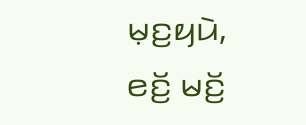ꤗ꤫ꤢ꤬ꤟꤣꤧ, ꤕꤢꤩ꤬ ꤗꤢꤩ꤬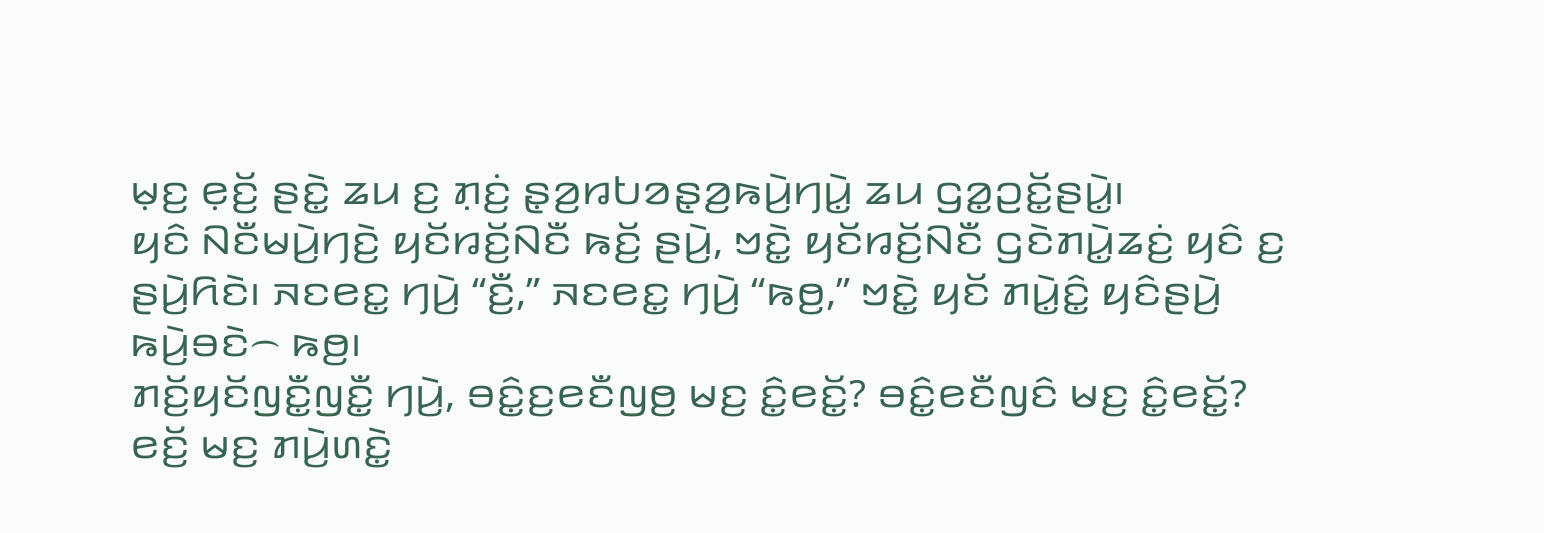ꤗ꤫ꤢ꤬ ꤕ꤫ꤢꤩ꤬ ꤔꤢꤧ꤭ ꤘꤣ ꤢ꤬ ꤊ꤫ꤢꤦ꤬ ꤔ꤫ꤤ꤬ꤙꤝꤤꤔ꤫ꤤ꤬ꤒꤣꤧ꤬ꤚꤣꤧ꤭ ꤘꤣ ꤞꤤ꤭ꤑꤢꤩ꤭ꤔꤣꤧ꤭꤯
ꤟꤢꤨ ꤡꤢꤪꤗꤣꤧ꤬ꤚꤢꤧ꤬ ꤟꤢꤩꤙꤢꤩ꤬ꤡꤢꤪ ꤒꤢꤩ꤬ ꤔꤣꤧ꤬, ꤠꤢꤧ꤭ ꤟꤢꤩꤙꤢꤩ꤬ꤡꤢꤪ ꤞꤢꤧꤊꤣꤧ꤭ꤘꤢꤦ꤬ ꤟꤢꤨ ꤢ꤬ ꤔꤣꤧ꤬ꤖꤢꤧ꤯ ꤏꤢꤕꤢ꤭ ꤚꤣꤧ꤬ “ꤢꤪ꤬,” ꤏꤢꤕꤢ꤭ ꤚꤣꤧ꤬ “ꤒꤥ꤬,” ꤠꤢꤧ꤭ ꤟꤢꤩ ꤊꤣꤧ꤭ꤢꤨ꤭ ꤟꤢꤨꤔꤣꤧ꤬ ꤒꤣꤧ꤬ꤋꤢꤧ꤮ ꤒꤥ꤬꤯
ꤊꤢꤩ꤬ꤟꤢꤩꤜꤢꤪ꤭ꤜꤢꤪ꤭ ꤚꤣꤧ꤬, ꤋꤢꤨ꤭ꤢ꤬ꤕꤢꤪꤜꤥ꤬ ꤗꤢ꤬ ꤢꤨ꤭ꤕꤢꤩ꤭? ꤋꤢꤨ꤭ꤕꤢꤪꤜꤢꤨ ꤗꤢ꤬ ꤢꤨ꤭ꤕꤢꤩ꤭? ꤕꤢꤩ꤬ ꤗꤢ꤬ ꤊꤣꤧ꤬ꤛꤢꤧ꤭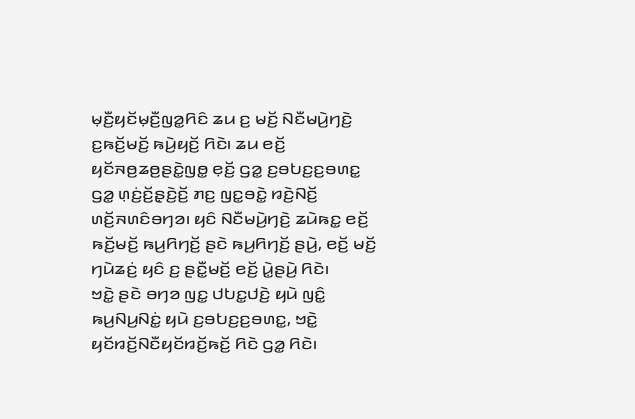ꤗ꤫ꤢꤪ꤬ꤟꤢꤩꤗ꤫ꤢꤪ꤬ꤜꤤ꤭ꤖꤢꤨ ꤘꤣ ꤢ꤬ ꤗꤢꤩ꤬ ꤡꤢꤪꤗꤣꤧ꤬ꤚꤢꤧ꤬ ꤢ꤬ꤒꤢꤩ꤬ꤗꤢꤩ꤬ ꤒꤣꤧ꤬ꤟꤢꤩ꤬ ꤖꤢꤧ꤯ ꤘꤣ ꤕꤢꤩ꤬ ꤟꤢꤩꤏꤥ꤬ꤘꤥ꤬ꤔꤢꤧ꤭ꤜꤥ꤭ ꤕ꤫ꤢꤩ꤬ ꤞꤤ꤭ ꤢ꤬ꤋꤝꤢ꤬ꤢ꤬ꤋꤛꤢ꤭ ꤞꤤ꤭ ꤛ꤫ꤢꤦ꤬ꤢꤩ꤬ꤔ꤫ꤢꤧ꤬ꤢꤩ꤬ ꤊꤢ꤬ ꤜꤢ꤭ꤋꤢꤧ꤭ ꤙꤢꤧ꤬ꤡꤢꤩ꤬ ꤛꤢꤩ꤬ꤏꤛꤢꤨꤋꤚꤤ꤯ ꤟꤢꤨ ꤡꤢꤪꤗꤣꤧ꤬ꤚꤢꤧ꤬ ꤘꤣꤧꤒꤢ꤭ ꤕꤢꤩ꤬ ꤒꤢꤩ꤬ꤗꤢꤩ꤬ ꤒꤣ꤬ꤖꤚꤢꤩ꤬ ꤔꤢꤧ ꤒꤣ꤬ꤖꤚꤢꤩ꤬ ꤔꤣꤧ꤬, ꤕꤢꤩ꤬ ꤗꤢꤩ꤬ ꤚꤣꤧꤘꤢꤦ꤬ ꤟꤢꤨ ꤢ꤬ ꤔꤢꤪ꤭ꤗꤢꤩ꤬ ꤕꤢꤩ꤬ ꤣꤧ꤭ꤔꤣꤧ꤬ ꤖꤢꤧ꤯
ꤠꤢꤧ꤭ ꤔꤢꤧ ꤋꤚꤤ ꤜꤢ꤭ ꤓꤝꤢ꤭ꤓꤢꤧ꤬ ꤟꤣꤧ ꤜꤢꤨ꤭ ꤒꤣ꤬ꤡꤣ꤬ꤡꤢꤦ꤭ ꤟꤣꤧ ꤢ꤬ꤋꤝꤢ꤬ꤢ꤬ꤋꤛꤢ꤭, ꤠꤢꤧ꤭ ꤟꤢꤩꤙꤢꤩ꤬ꤡꤢꤪꤟꤢꤩꤙꤢꤩ꤬ꤒꤢꤩ꤬ ꤖꤢꤧ ꤞꤤ꤭ ꤖꤢꤧ꤯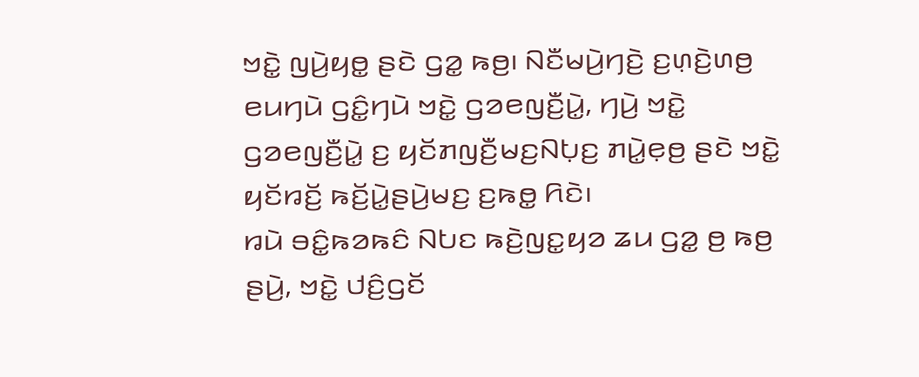ꤠꤢꤧ꤭ ꤜꤣꤧ꤬ꤟꤥ꤭ ꤔꤢꤧ ꤞꤤ꤭ ꤒꤥ꤬꤯ ꤡꤢꤪꤗꤣꤧ꤬ꤚꤢꤧ꤬ ꤢ꤬ꤛ꤫ꤢꤧ꤬ꤛꤥ꤬ ꤕꤣꤚꤣꤧ ꤞꤢꤨ꤭ꤚꤣꤧ ꤠꤢꤧ꤭ ꤞꤤꤕꤜꤢꤪ꤬ꤣꤧ꤭, ꤚꤣꤧ꤬ ꤠꤢꤧ꤭ ꤞꤤꤕꤜꤢꤪ꤬ꤣꤧ꤭ ꤢ꤬ ꤟꤢꤩꤊꤜꤢꤪ꤬ꤗꤢ꤬ꤡꤝ꤫ꤢ꤬ ꤊꤣꤧ꤭ꤕ꤫ꤥ꤬ ꤔꤢꤧ ꤠꤢꤧ꤭ ꤟꤢꤩꤙꤢꤩ꤬ ꤒꤢꤩ꤬ꤣꤧ꤭ꤔꤣꤧ꤬ꤗꤢ꤬ ꤢ꤬ꤒꤥ꤭ ꤖꤢꤧ꤯
ꤙꤣꤧ ꤋꤢꤨ꤭ꤒꤤꤒꤢꤨ ꤡꤝꤢ ꤒꤢꤧ꤬ꤜꤢ꤭ꤟꤤ ꤘꤣ ꤞꤤ꤭ ꤥ꤬ ꤒꤥ꤬ ꤔꤣꤧ꤬, ꤠꤢꤧ꤭ ꤓꤢꤨ꤬ꤞꤢꤩ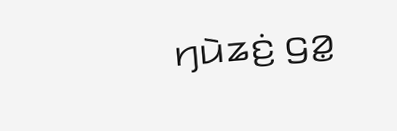ꤚꤣꤧꤘꤢꤦ꤬ ꤞꤤ꤭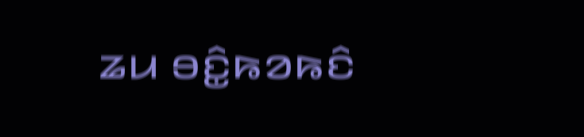ꤘꤣ ꤋꤢꤨ꤭ꤒꤤꤒꤢꤨ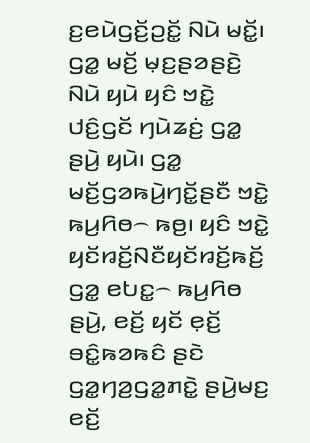ꤢ꤬ꤕꤣꤧꤞꤢꤩ꤬ꤑꤢꤩ꤭ ꤡꤣꤧ ꤗꤢꤩ꤭꤯ ꤞꤤ꤭ ꤗꤢꤩ꤬ ꤗ꤫ꤢ꤬ꤔꤤꤔꤢꤧ꤬ ꤡꤣꤧ ꤟꤣꤧ ꤟꤢꤨ ꤠꤢꤧ꤭ ꤓꤢꤨ꤬ꤞꤢꤩ ꤚꤣꤧꤘꤢꤦ꤬ ꤞꤤ꤭ ꤔꤣꤧ꤬ ꤟꤣꤧ꤯ ꤞꤤ꤭ ꤗꤢꤩ꤬ꤞꤤꤒꤣꤧ꤬ꤚꤢꤩ꤭ꤔꤢꤪ ꤠꤢꤧ꤭ ꤒꤣ꤬ꤖꤥ꤮ ꤒꤥ꤬꤯ ꤟꤢꤨ ꤠꤢꤧ꤭ ꤟꤢꤩꤙꤢꤩ꤬ꤡꤢꤪꤟꤢꤩꤙꤢꤩ꤬ꤒꤢꤩ꤬ ꤞꤤ꤭ ꤕꤝꤢ꤭꤮ ꤒꤣ꤬ꤖꤥ ꤔꤣꤧ꤬, ꤕꤢꤩ꤬ ꤟꤢꤩ ꤕ꤫ꤢꤩ꤬ ꤋꤢꤨ꤭ꤒꤤꤒꤢꤨ ꤔꤢꤧ ꤞꤤ꤭ꤚꤤ꤬ꤞꤤ꤭ꤊꤢꤧ꤭ ꤔꤣꤧ꤬ꤗꤢ꤬ ꤕꤢꤩ꤬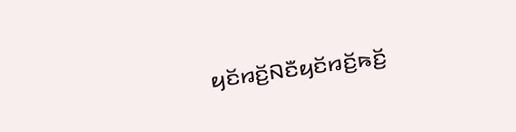ꤟꤢꤩꤙꤢꤩ꤬ꤡꤢꤪꤟꤢꤩꤙꤢꤩ꤬ꤒꤢꤩ꤬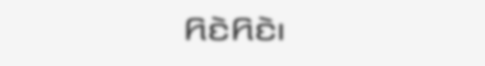ꤖꤢꤧꤖꤢꤧ꤯